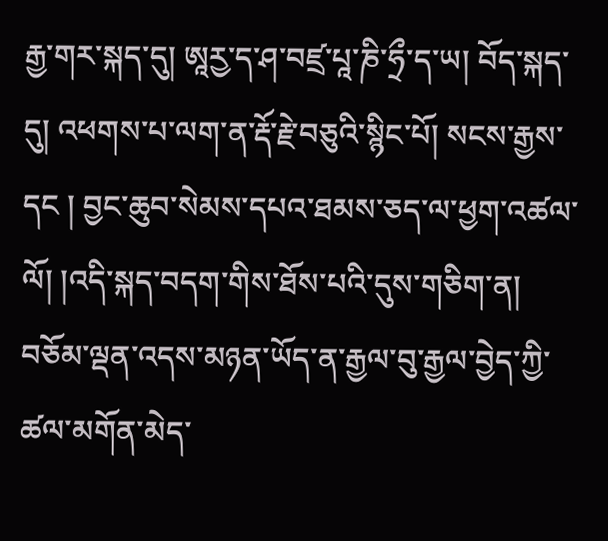རྒྱ་གར་སྐད་དུ། ཨཱརྱ་ད་ཤ་བཛྲ་པཱ་ཎི་ཧྲྀ་ད་ཡ། བོད་སྐད་དུ། འཕགས་པ་ལག་ན་རྡོ་རྗེ་བཅུའི་སྙིང་པོ། སངས་རྒྱས་དང ། བྱང་ཆུབ་སེམས་དཔའ་ཐམས་ཅད་ལ་ཕྱག་འཚལ་ལོ། །འདི་སྐད་བདག་གིས་ཐོས་པའི་དུས་གཅིག་ན། བཅོམ་ལྡན་འདས་མཉན་ཡོད་ན་རྒྱལ་བུ་རྒྱལ་བྱེད་ཀྱི་ཚལ་མགོན་མེད་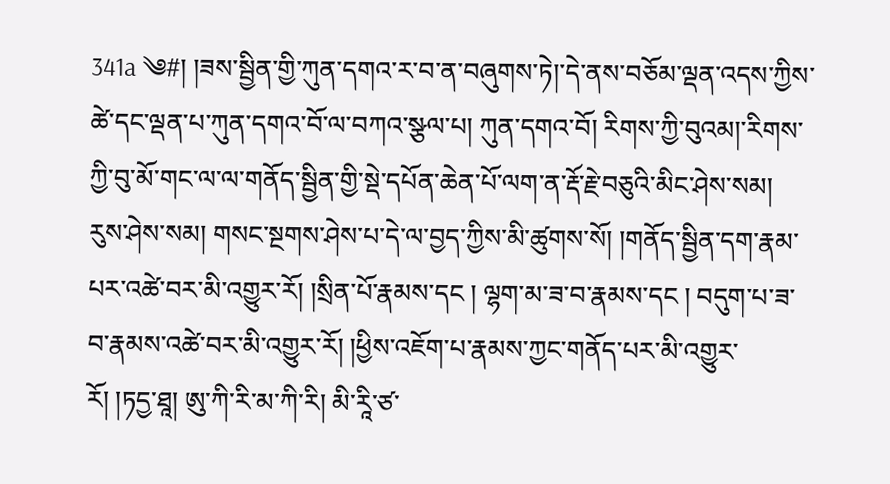341a ༄#། །ཟས་སྦྱིན་གྱི་ཀུན་དགའ་ར་བ་ན་བཞུགས་ཏེ།་དེ་ནས་བཅོམ་ལྡན་འདས་ཀྱིས་ཚེ་དང་ལྡན་པ་ཀུན་དགའ་བོ་ལ་བཀའ་སྩལ་པ། ཀུན་དགའ་བོ། རིགས་ཀྱི་བུའམ།་རིགས་ཀྱི་བུ་མོ་གང་ལ་ལ་གནོད་སྦྱིན་གྱི་སྡེ་དཔོན་ཆེན་པོ་ལག་ན་རྡོ་རྗེ་བཅུའི་མིང་ཤེས་སམ། རུས་ཤེས་སམ། གསང་སྔགས་ཤེས་པ་དེ་ལ་བྱད་ཀྱིས་མི་ཚུགས་སོ། །གནོད་སྦྱིན་དག་རྣམ་པར་འཚེ་བར་མི་འགྱུར་རོ། །སྲིན་པོ་རྣམས་དང ། ལྷག་མ་ཟ་བ་རྣམས་དང ། བདུག་པ་ཟ་བ་རྣམས་འཚེ་བར་མི་འགྱུར་རོ། །ཕྱིས་འཇོག་པ་རྣམས་ཀྱང་གནོད་པར་མི་འགྱུར་རོ། །ཏདྱ་ཐཱ། ཨུ་ཀི་རི་མ་ཀི་རི། མི་རཱི་ཙ་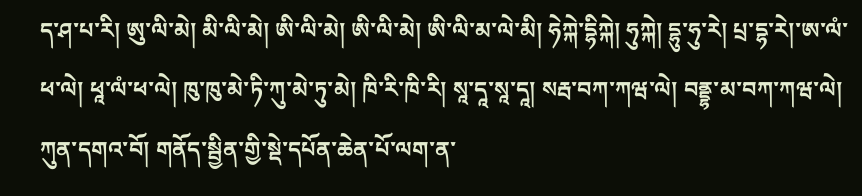ད་ཤ་པ་རི། ཨུ་ལི་མེ། མི་ལི་མེ། ཨི་ལི་མེ། ཨི་ལི་མེ། ཨི་ལི་མ་ལེ་མི། ཧེཀྐེ་དྷིཀྐེ། ཧུཀྐེ། དྷུ་ཧུ་རེ། པྲ་དྷ་རེ།་ཨ་ལཾ་ཕ་ལེ། ཕཱ་ལཾ་ཕ་ལེ། ཁུ་ཁུ་མེ་ཏི་ཀུ་མེ་ཏུ་མེ། ཁི་རི་ཁི་རི། སཱ་དཱ་སཱ་དཱ། སརྦ་བཀ་ཀཝ་ལེ། བནྡྷ་མ་བཀ་ཀཝ་ལེ། ཀུན་དགའ་བོ། གནོད་སྦྱིན་གྱི་སྡེ་དཔོན་ཆེན་པོ་ལག་ན་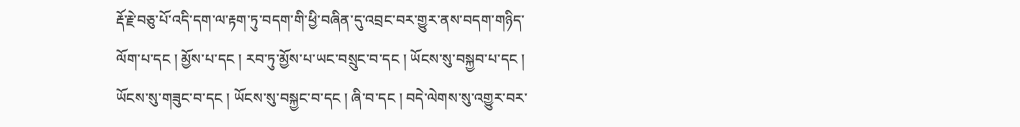རྡོ་རྗེ་བཅུ་པོ་འདི་དག་ལ་རྟག་ཏུ་བདག་གི་ཕྱི་བཞིན་དུ་འབྲང་བར་གྱུར་ནས་བདག་གཉིད་ལོག་པ་དང ། མྱོས་པ་དང ། རབ་ཏུ་མྱོས་པ་ཡང་བསྲུང་བ་དང ། ཡོངས་སུ་བསྐྱབ་པ་དང ། ཡོངས་སུ་གཟུང་བ་དང ། ཡོངས་སུ་བསྐྱང་བ་དང ། ཞི་བ་དང ། བདེ་ལེགས་སུ་འགྱུར་བར་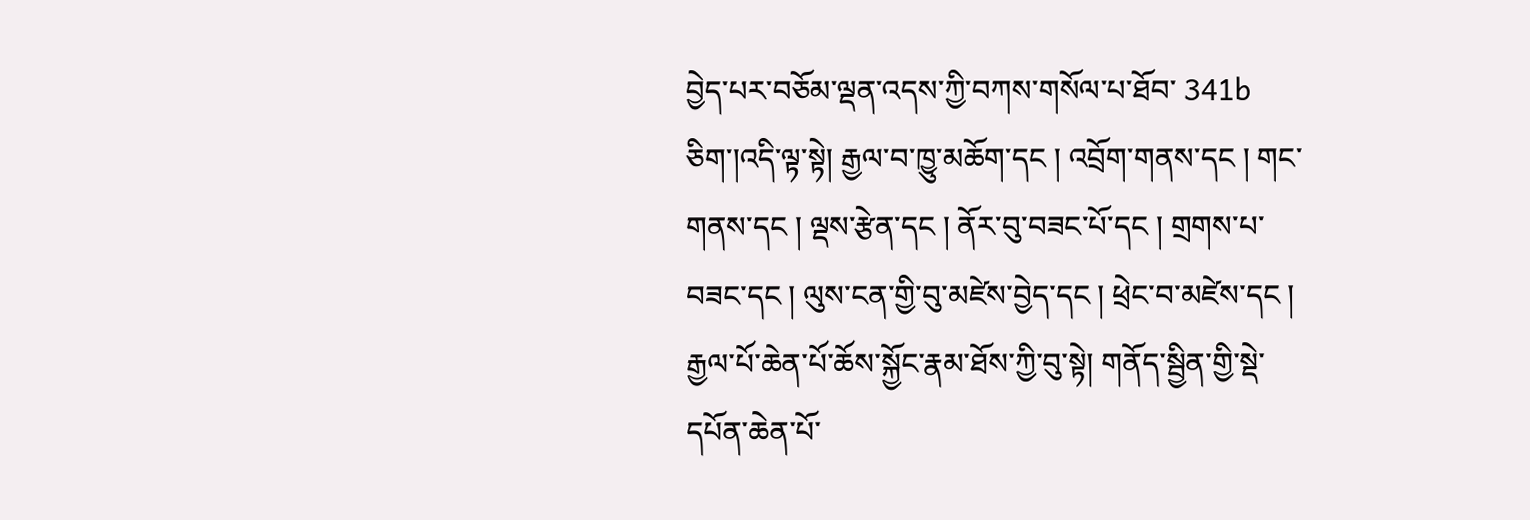བྱེད་པར་བཅོམ་ལྡན་འདས་ཀྱི་བཀས་གསོལ་པ་ཐོབ་ 341b ཅིག་།འདི་ལྟ་སྟེ། རྒྱལ་བ་ཁྱུ་མཆོག་དང ། འབྲོག་གནས་དང ། གང་གནས་དང ། ལྡས་རྩེན་དང ། ནོར་བུ་བཟང་པོ་དང ། གྲགས་པ་བཟང་དང ། ལུས་ངན་གྱི་བུ་མཛེས་བྱེད་དང ། ཕྲེང་བ་མཛེས་དང ། རྒྱལ་པོ་ཆེན་པོ་ཆོས་སྐྱོང་རྣམ་ཐོས་ཀྱི་བུ་སྟེ། གནོད་སྦྱིན་གྱི་སྡེ་དཔོན་ཆེན་པོ་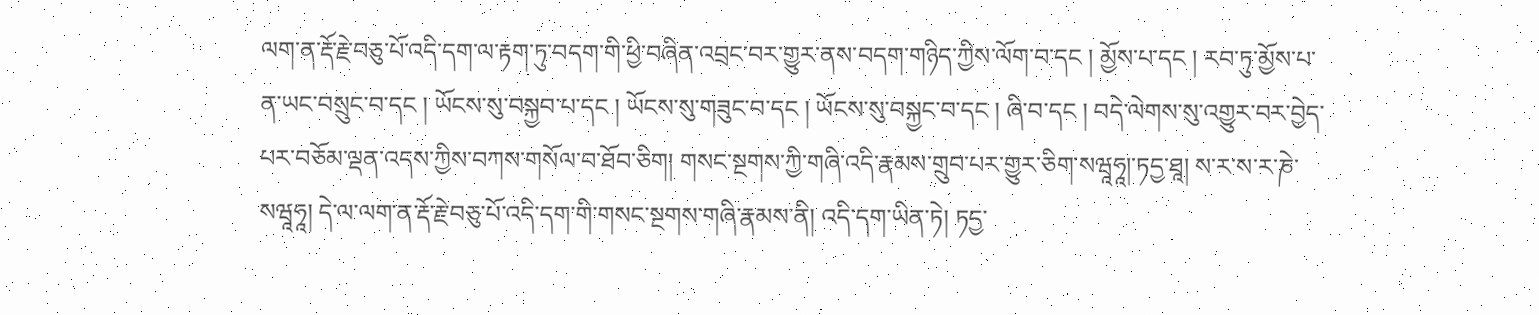ལག་ན་རྡོ་རྗེ་བཅུ་པོ་འདི་དག་ལ་རྟག་ཏུ་བདག་གི་ཕྱི་བཞིན་འབྲང་བར་གྱུར་ནས་བདག་གཉིད་ཀྱིས་ལོག་བ་དང ། མྱོས་པ་དང ། རབ་ཏུ་མྱོས་པ་ན་ཡང་བསྲུང་བ་དང ། ཡོངས་སུ་བསྐྱབ་པ་དང ། ཡོངས་སུ་གཟུང་བ་དང ། ཡོངས་སུ་བསྐྱང་བ་དང ། ཞི་བ་དང ། བདེ་ལེགས་སུ་འགྱུར་བར་བྱེད་པར་བཅོམ་ལྡན་འདས་ཀྱིས་བཀས་གསོལ་བ་ཐོབ་ཅིག། གསང་སྔགས་ཀྱི་གཞི་འདི་རྣམས་གྲུབ་པར་གྱུར་ཅིག་སཝཱཧཱ།་ཏདྱ་ཐཱ། ས་ར་ས་ར་ཎེ་སཝཱཧཱ། དེ་ལ་ལག་ན་རྡོ་རྗེ་བཅུ་པོ་འདི་དག་གི་གསང་སྔགས་གཞི་རྣམས་ནི། འདི་དག་ཡིན་ཏེ། ཏདྱ་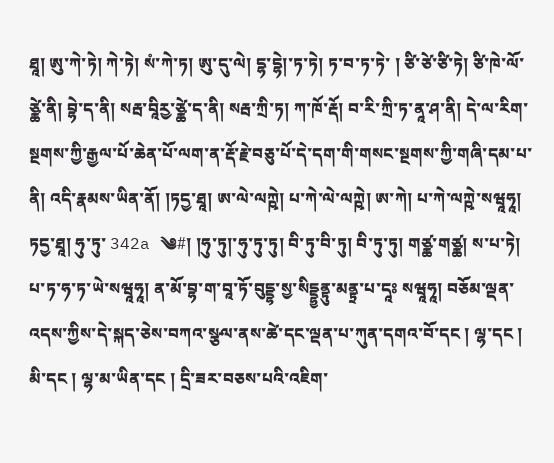ཐཱ། ཨུ་ཀེ་ཏེ། ཀེ་ཏེ། སཾ་ཀེ་ཏ། ཨུ་དུ་ལེ། དྷ་དྷེ།་ཏ་ཏེ། ཏ་བ་ཏ་ཏེ་ ། ཙི་ཙེ་ཙི་ཏེ། ཙི་ཁེ་ལོ་ཙྪེ་ནི། བྷེ་ད་ནི། སརྦ་བཱིརྱ་ཙྪེ་ད་ནི། སརྦ་ཀྲི་ཏ། ཀ་ཁོ་རྡོ། བ་རི་ཀྲི་ཏ་ནཱ་ཤ་ནི། དེ་ལ་རིག་སྔགས་ཀྱི་རྒྱལ་པོ་ཆེན་པོ་ལག་ན་རྡོ་རྗེ་བཅུ་པོ་དེ་དག་གི་གསང་སྔགས་ཀྱི་གཞི་དམ་པ་ནི། འདི་རྣམས་ཡིན་ནོ། །ཏདྱ་ཐཱ། ཨ་ལེ་ལཀྵེ། པ་ཀེ་ལེ་ལཀྵེ། ཨ་ཀེ། པ་ཀེ་ལཀྵེ་སཝཱཧཱ། ཏདྱ་ཐཱ། ཧུ་ཏུ་ 342a ༄#། །ཧུ་ཏུ།་ཧུ་ཏུ་ཏུ། བི་ཏུ་བི་ཏུ། བི་ཏུ་ཏུ། གཙྪ་གཙྪ། ས་པ་ཏེ། པ་ཏ་ཧ་ཏ་ཡེ་སཝཱཧཱ། ན་མོ་བྷ་ག་བཱ་ཏོ་བུདྡྷ་སྱ་སིདྡྷྱནྟུ་མནྟྲ་པ་དཱཿ སཝཱཧཱ། བཅོམ་ལྡན་འདས་ཀྱིས་དེ་སྐད་ཅེས་བཀའ་སྩལ་ནས་ཚེ་དང་ལྡན་པ་ཀུན་དགའ་བོ་དང ། ལྷ་དང ། མི་དང ། ལྷ་མ་ཡིན་དང ། དྲི་ཟར་བཅས་པའི་འཇིག་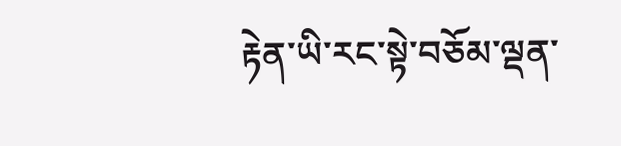རྟེན་ཡི་རང་སྟེ་བཅོམ་ལྡན་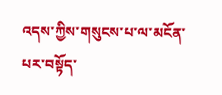འདས་ཀྱིས་གསུངས་པ་ལ་མངོན་པར་བསྟོད་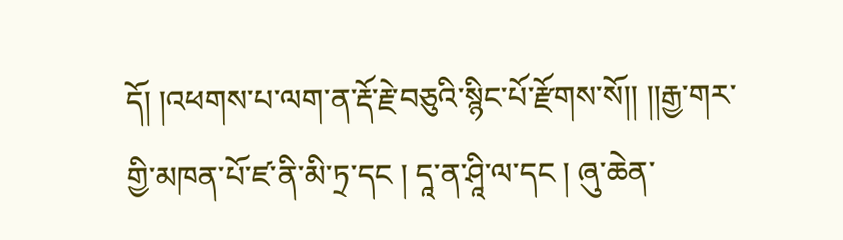དོ། །འཕགས་པ་ལག་ན་རྡོ་རྗེ་བཅུའི་སྙིང་པོ་རྫོགས་སོ།། །།རྒྱ་གར་གྱི་མཁན་པོ་ཛ་ནི་མི་ཏྲ་དང ། དཱ་ན་ཤཱི་ལ་དང ། ཞུ་ཆེན་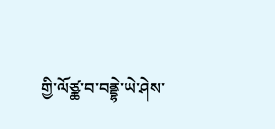གྱི་ལོཙྪ་བ་བནྡྷེ་ཡེ་ཤེས་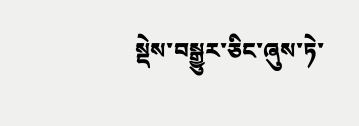སྡེས་བསྒྱུར་ཅིང་ཞུས་ཏེ་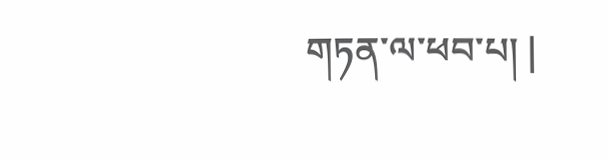གཏན་ལ་ཕབ་པ། |